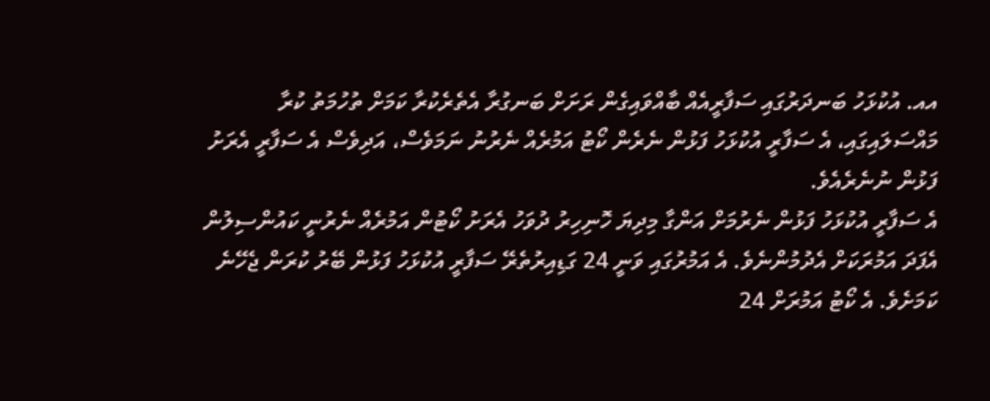އއ. އުކުޅަހު ބަނދަރުގައި ސަފާރީއެއް ބާއްވައިގެން ރަށަށް ބަނގުރާ އެތެރެކުރާ ކަމަށް ތުހުމަތު ކުރާ މައްސަލައިގައި، އެ ސަފާރީ އުކުޅަހު ފަޅުން ނެރެން ކޯޓު އަމުރެއް ނެރުނު ނަމަވެސް، އަދިވެސް އެ ސަފާރީ އެރަށު ފަޅުން ނުނެރެއެވެ.
އެ ސަފާރީ އުކުޅަހު ފަޅުން ނެރުމަށް އަންގާ މިދިޔަ ހޮނިހިރު ދުވަހު އެރަށު ކޯޓުން އަމުރެއް ނެރުނީ ކައުންސިލުން އެފަދަ އަމުރަކަށް އެދުމުންނެވެ. އެ އަމުރުގައި ވަނީ 24 ގަޑިއިރުތެރޭ ސަފާރީ އުކުޅަހު ފަޅުން ބޭރު ކުރަން ޖެހޭނެ ކަމަށެވެ. އެ ކޯޓު އަމުރަށް 24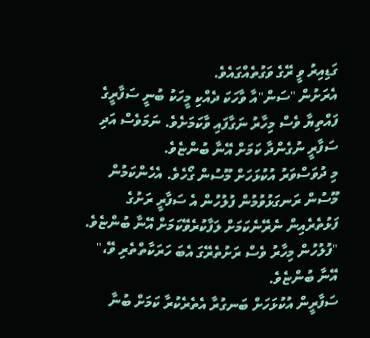ގަޑިއިރު ވީ ރޭގެ ވަގުތެއްގައެވެ.
އެރަށުން "ސަން"އާ ވާހަކަ ދެއްކި މީހަކު ބުނީ ސަފާރީގެ ފައްތިޔާ ވެސް މިހާރު ނަގާފައި ވާކަމަށެވެ. ނަމަވެސް އަދި ސަފާރީ ނުގެންދާ ކަމަށް އޭނާ ބުންޏެވެ.
މި ދުވަސްވަރު އުކުޅަހަށް މޫސުން ގޯހެވެ. އެހެންކަމުން މޫސުން ރަނގަޅުވުމުން ފުލުހުން އެ ސަފާރީ ރަށުގެ ފަޅުތެރެއިން ނެރޭނެކަމަށް ލަފާކުރެވޭކަމަށް އޭނާ ބުންޏެވެ.
"ފުލުހުން މިހާރު ވެސް ރަށުތެރޭގަ އެބަ ހަރަކާތްތެރި ވޭ،" އޭނާ ބުންޏެވެ.
ސަފާރީން އުކުޅަހަށް ބަނގުރާ އެތެރެކުރާ ކަމަށް ބުނާ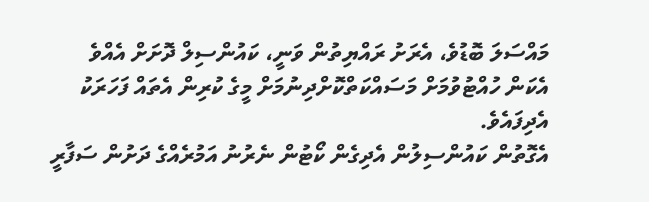މައްސަލަ ބޮޑުވެ، އެރަށު ރައްޔިތުން ވަނީ، ކައުންސިލް ދޮށަށް އެއްވެ އެކަން ހުއްޓުވުމަށް މަސައްކަތްކޮށްދިނުމަށް މީގެ ކުރިން އެތައް ފަހަރަކު އެދިފައެވެ.
އެގޮތުން ކައުންސިލުން އެދިގެން ކޯޓުން ނެރުނު އަމުރެއްގެ ދަށުން ސަފާރީ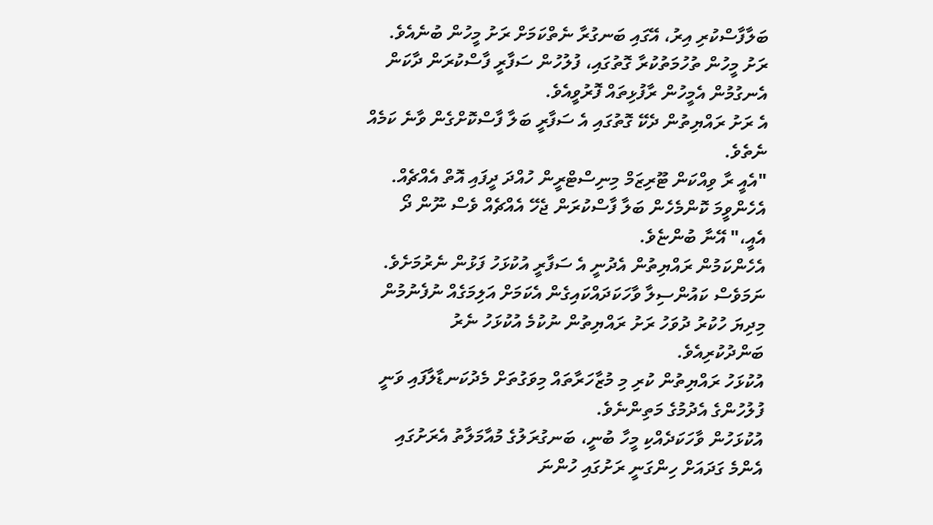ބަލާފާސްކުރި އިރު، އޭގައި ބަނގުރާ ނެތްކަމަށް ރަށު މީހުން ބުނެއެވެ. ރަށު މީހުން ތުހުމަތުކުރާ ގޮތުގައި، ފުލުހުން ސަފާރީ ފާސްކުރަން ދާކަން އެނގުމުން އެމީހުން ރާފުޅިތައް ފޮރުވީއެވެ.
އެ ރަށު ރައްޔިތުން ދެކޭ ގޮތުގައި އެ ސަފާރީ ބަލާ ފާސްކޮށްގެން ވާނެ ކަމެއް ނެތެވެ.
"އެއީ ރާ ވިއްކަން ޓޫރިޒަމް މިނިސްޓްރީން ހުއްދަ ދީފައި އޮތް އެއްޗެއް. އެހެންވީމަ ކޮންމެހެން ބަލާ ފާސްކުރަން ޖެހޭ އެއްޗެއް ވެސް ނޫން ދޯ އެއީ،" އޭނާ ބުންޏެވެ.
އެހެންކަމުން ރައްޔިތުން އެދުނީ އެ ސަފާރީ އުކުޅަހު ފަޅުން ނެރުމަށެވެ. ނަމަވެސް ކައުންސިލާ ވާހަކަދައްކައިގެން އެކަމަށް އަލިމަގެއް ނުފެނުމުން މިދިޔަ ހުކުރު ދުވަހު ރަށު ރައްޔިތުން ނުކުމެ އުކުޅަހު ނެރު ބަންދުކުރިއެވެ.
އުކުޅަހު ރައްޔިތުން ކުރި މި މުޒާހަރާތައް މިވަގުތަށް މެދުކަނޑާލާފައި ވަނީ ފުލުހުންގެ އެދުމުގެ މަތިންނެވެ.
އުކުޅަހުން ވާހަކަދެއްކި މީހާ ބުނީ، ބަނގުރަލުގެ މުއާމަލާތު އެރަށުގައި އެންމެ ގަދައަށް ހިންގަނީ ރަށުގައި ހުންނަ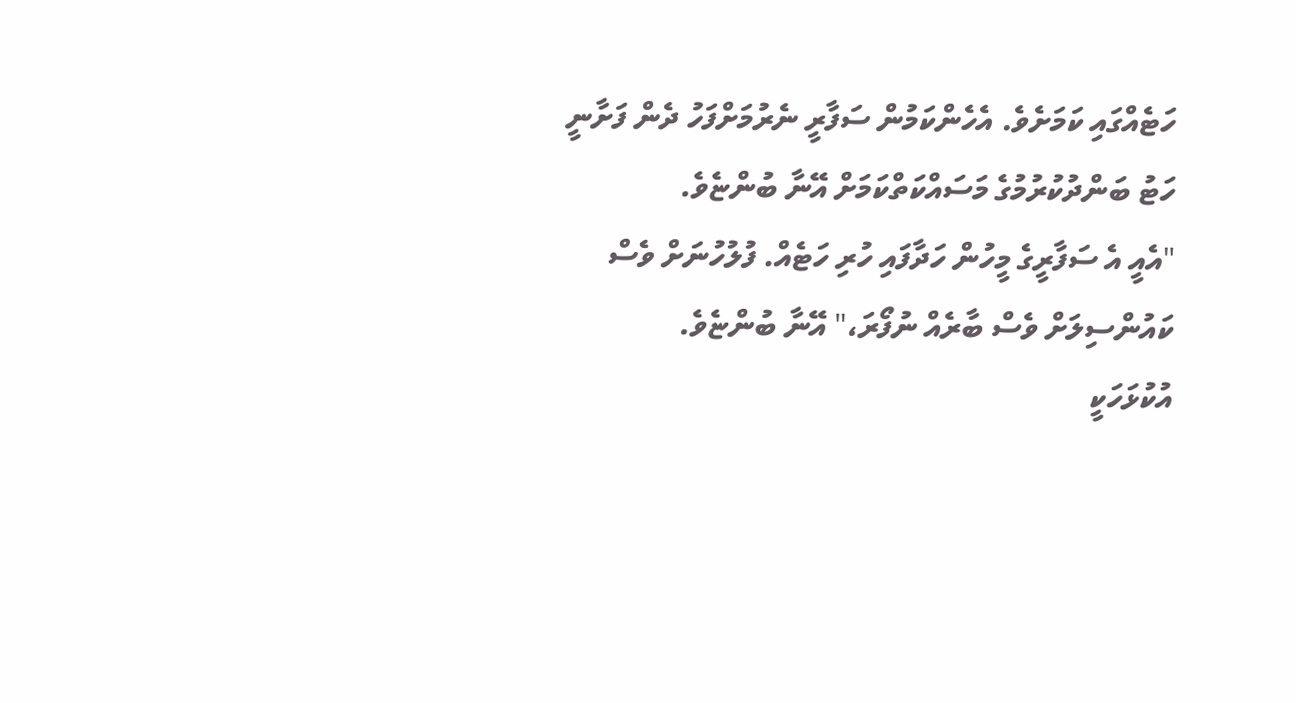ހަޓެއްގައި ކަމަށެވެ. އެހެންކަމުން ސަފާރީ ނެރުމަށްފަހު ދެން ފަށާނީ ހަޓު ބަންދުކުރުމުގެ މަސައްކަތްކަމަށް އޭނާ ބުންޏެވެ.
"އެއީ އެ ސަފާރީގެ މީހުން ހަދާފައި ހުރި ހަޓެއް. ފުލުހުނަށް ވެސް ކައުންސިލަށް ވެސް ބާރެއް ނުފޯރަ،" އޭނާ ބުންޏެވެ.
އުކުޅަހަކީ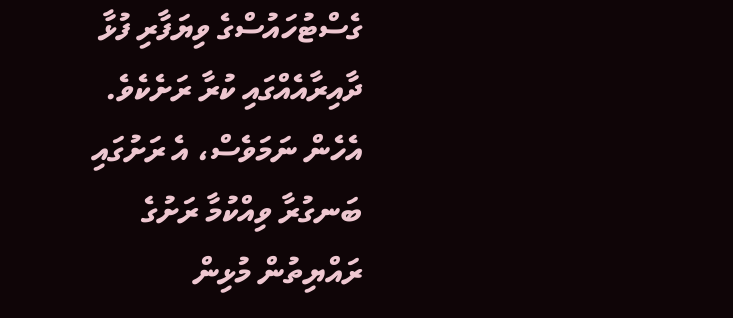ގެސްޓުހައުސްގެ ވިޔަފާރި ފުޅާ ދާއިރާއެއްގައި ކުރާ ރަށެކެވެ. އެހެން ނަމަވެސް، އެ ރަށުގައި ބަނގުރާ ވިއްކުމާ ރަށުގެ ރައްޔިތުން މުޅިން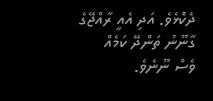ދެކޮޅެވެ. އަދި އެއީ ރާއްޖޭގެ ގާނޫނު ތަންދޭ ކަމެއް ވެސް ނޫނެވެ.